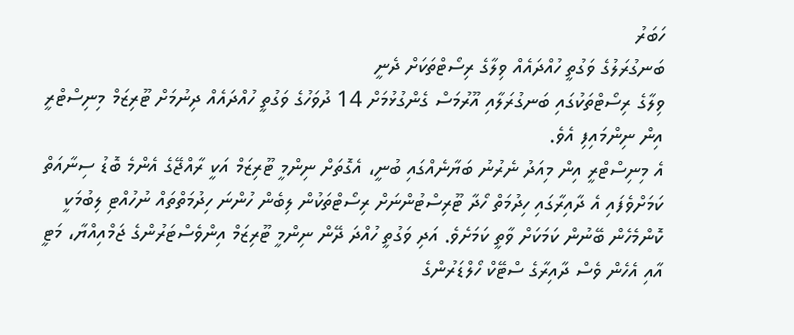ހަބަރު
ބަނގުރަލުގެ ވަގުތީ ހުއްދައެއް ވިލާގެ ރިސޯޓްތަކަށް ދެނީ
ވިލާގެ ރިސޯޓްތަކުގައި ބަނގުރަލާއި އޫރުމަސް ގެންގުޅުމަށް 14 ދުވަހުގެ ވަގުތީ ހުއްދައެއް ދިނުމަށް ޓޫރިޒަމް މިނިސްޓްރީ އިން ނިންމައިފި އެވެ.
އެ މިނިސްޓްރީ އިން މިއަދު ނެރުނު ބަޔާނެއްގައި ބުނީ، އެގޮތަށް ނިންމީ ޓޫރިޒަމް އަކީ ރާއްޖޭގެ އެންމެ ބޮޑު ސިނާއަތް ކަމަށްވެފައި އެ ދާއިރާގައި ހިދުމަތް ހޯދާ ޓޫރިސްޓުންނަށް ރިސޯޓްތަކުން ލިބެން ހުންނަ ހިދުމަތްތައް ނުހުއްޓި ލިބުމަކީ ކޮންމެހެން ބޭނުން ކަމަކަށް ވާތީ ކަމަށެވެ. އަދި ވަގުތީ ހުއްދަ ދޭން ނިންމީ ޓޫރިޒަމް އިންވެސްޓަރުންގެ ޖަމްއިއްޔާ، މަޓީ އާއި އެހެން ވެސް ދާއިރާގެ ސްޓޭކް ހޯލްޑަރުންގެ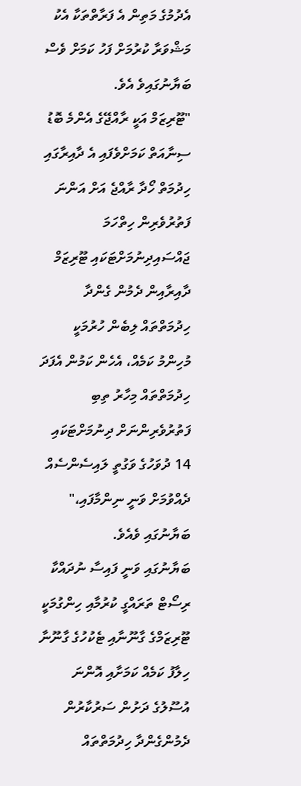އެދުމުގެ މަތިން އެ ފަރާތްތަކާ އެކު މަޝްވަރާ ކުރުމަށް ފަހު ކަމަށް ވެސް ބަޔާނުގައިވެ އެވެ.
"ޓޫރިޒަމް އަކީ ރާއްޖޭގެ އެންމެ ބޮޑު ސިނާއަތް ކަމަށްވެފައި އެ ދާއިރާގައި ހިދުމަތް ހޯދާ ރާއްޖެ އަށް އަންނަ ފަތުރުވެރިން ހިތްހަމަ ޖައްސައިދިނުމަށްޓަކައި ޓޫރިޒަމް ދާއިރާއިން ދެމުން ގެންދާ ހިދުމަތްތައް ލިބެން ހުރުމަކީ މުހިންމު ކަމެއް، އެހެން ކަމުން އެފަދަ ހިދުމަތްތައް މިހާރު ތިބި ފަތުރުވެރިންނަށް ދިނުމަށްޓަކައި 14 ދުވަހުގެ ވަގުތީ ލައިސެންސެއް ދެއްވުމަށް ވަނީ ނިންމާފައި،" ބަޔާނުގައި ވެއެވެ.
ބަޔާނުގައި ވަނީ ފައިސާ ނުދައްކާ ރިސޯޓް ތަރައްގީ ކުރުމާއި ހިންގުމަކީ ޓޫރިޒަމްގެ ގާނޫނާއި ޓެކުހުގެ ގާނޫނާ ހިލާފު ކަމެއް ކަމަށާއި އޮންނަ އުސޫލުގެ ދަށުން ސަރުކާރުން ދެމުންގެންދާ ހިދުމަތްތައް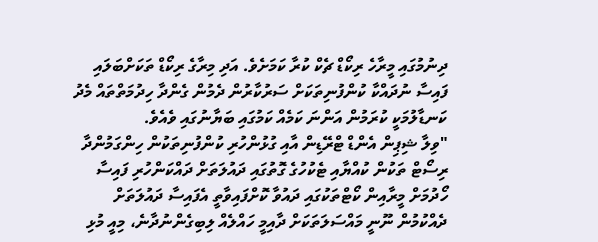ދިނުމުގައި މީރާހެ ރިކޯޑް ޗެކް ކުރާ ކަމަށެވެ. އަދި މިރާގެ ރިކޯޑް ތަކަށްބަލައި ފައިސާ ނުދައްކާ ކުންފުނިތަކަށް ސަރުކާރުން ދެމުން ގެންދާ ހިދުމަތްތައް މެދު ކަނޑާލުމަކީ ކުރަމުން އަންނަ ކަމެއް ކަމުގައި ބަޔާނުގައި ވެއެވެ.
"ވިލާ ޝިޕިން އެންޑް ޓްރޭޑިން އާއި ގުޅުންހުރި ކުންފުނިތަކުން ހިންގަމުންދާ ރިސޯޓް ތަކުން ކުއްޔާއި ޓެކުހުގެ ގޮތުގައި ދައުލަތަށް ދައްކަންހުރި ފައިސާ ހޯދުމަށް މީރާއިން ކޯޓްތަކުގައި ދައުވާ ކޮށްފައިވާތީ އެފައިސާ ދައުލަތަށް ދެއްކުމުން ނޫނީ މައްސަލަތަކަށް ދާއިމީ ހައްލެއް ލިބިގެންނުދާނެ، މިއީ މުޅި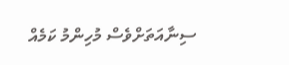ސިނާއަތަށްވެސް މުހިންމު ކަމެއް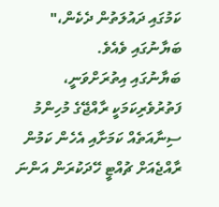ކަމުގައި ދައުލަތުން ދެކެން،" ބަޔާނުގައި ވެއެވެ.
ބަޔާނުގައި އިތުރަށްވަނީ، ފަތުރުވެރިކަމަކީ ރާއްޖޭގެ މުހިންމު ސިނާއަތެއް ކަމަށާއި އެހެން ކަމުން ރާއްޖެއަށް ޗުއްޓީ ހޭދަކުރަން އަންނަ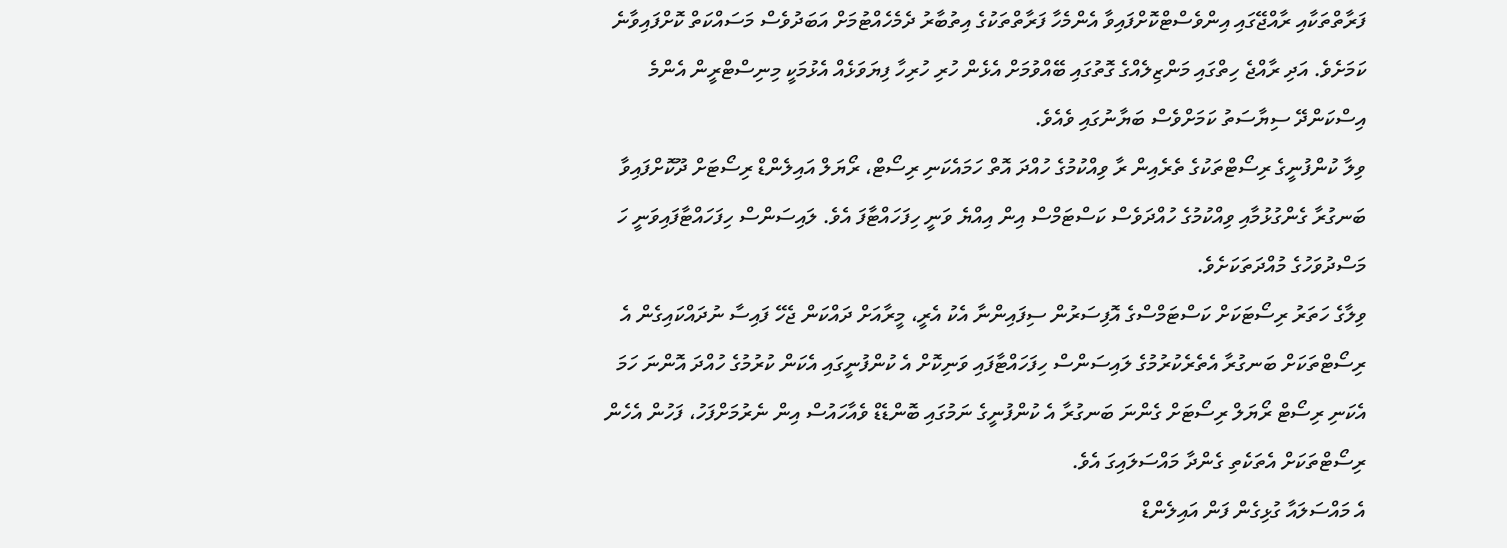ފަރާތްތަކާއި ރާއްޖޭގައި އިންވެސްޓްކޮށްފައިވާ އެންމެހާ ފަރާތްތަކުގެ އިތުބާރު ދެމެހެއްޓުމަށް އަބަދުވެސް މަސައްކަތް ކޮށްފައިވާނެ ކަމަށެވެ. އަދި ރާއްޖެ ހިތްގައި މަންޒިލެއްގެ ގޮތުގައި ބޭއްވުމަށް އެޅެން ހުރި ހުރިހާ ފިޔަވަޅެއް އެޅުމަކީ މިނިސްޓްރީން އެންމެ އިސްކަންދޭ ސިޔާސަތު ކަމަށްވެސް ބަޔާނުގައި ވެއެވެ.
ވިލާ ކުންފުނީގެ ރިސޯޓްތަކުގެ ތެރެއިން ރާ ވިއްކުމުގެ ހުއްދަ އޮތް ހަމައެކަނި ރިސޯޓް، ރޯޔަލް އައިލެންޑް ރިސޯޓަށް ދޫކޮށްފައިވާ ބަނގުރާ ގެންގުޅުމާއި ވިއްކުމުގެ ހުއްދަވެސް ކަސްޓަމްސް އިން އިއްޔެ ވަނީ ހިފަހައްޓާފަ އެވެ. ލައިސަންސް ހިފަހައްޓާފައިވަނީ ހަ މަސްދުވަހުގެ މުއްދަތަކަށެވެ.
ވިލާގެ ހަތަރު ރިސޯޓަކަށް ކަސްޓަމްސްގެ އޮފިސަރުން ސިފައިންނާ އެކު އެރީ، މީރާއަށް ދައްކަން ޖެހޭ ފައިސާ ނުދައްކައިގެން އެ ރިސޯޓްތަކަށް ބަނގުރާ އެތެރެކުރުމުގެ ލައިސަންސް ހިފަހައްޓާފައި ވަނިކޮށް އެ ކުންފުނީގައި އެކަން ކުރުމުގެ ހުއްދަ އޮންނަ ހަމަ އެކަނި ރިސޯޓް ރޯޔަލް ރިސޯޓަށް ގެންނަ ބަނގުރާ އެ ކުންފުނީގެ ނަމުގައި ބޮންޑެޑް ވެއާހައުސް އިން ނެރުމަށްފަހު، ފަހުން އެހެން ރިސޯޓްތަކަށް އެތަކެތި ގެންދާ މައްސަލައިގަ އެވެ.
އެ މައްސަލައާ ގުޅިގެން ފަން އައިލެންޑް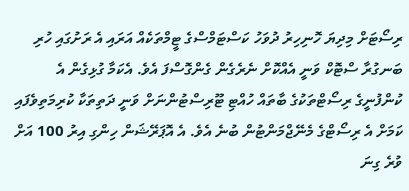ރިސޯޓަށް މިދިޔަ ހޮނިހިރު ދުވަހު ކަސްޓަމްސްގެ ޓީމްތަކެއް އަރައި އެ ރަށުގައި ހުރި ބަނގުރާ ސްޓޮކް ވަނީ އެއްކޮށް ނެރެގެން ގެންގޮސްފަ އެވެ. އެކަމާ ގުޅިގެން އެ ކުންފުނީގެ ރިސޯޓްތަކުގެ ބާތައް ހުއްޓި ޓޫރިސްޓުންނަށް ވަނީ ދަތިތަކާ ކުރިމަތިވެފައި ކަމަށް އެ ރިސޯޓްގެ މެނޭޖްމަންޓުން ބުނެ އެވެ. އެ އޮޕަރޭޝަން ހިންގި އިރު 100 އަށް ވުރެ ގިނަ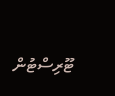ޓޫރިސްޓުން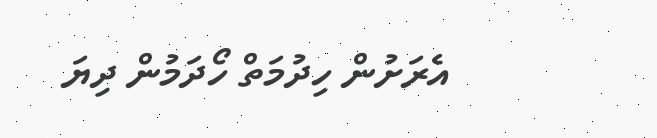އެރަށުން ހިދުމަތް ހޯދަމުން ދިޔަ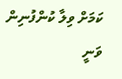ކަމަށް ވިލާ ކުންފުނިން ވަނީ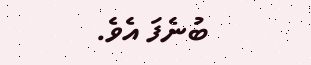ބުނެފަ އެވެ.